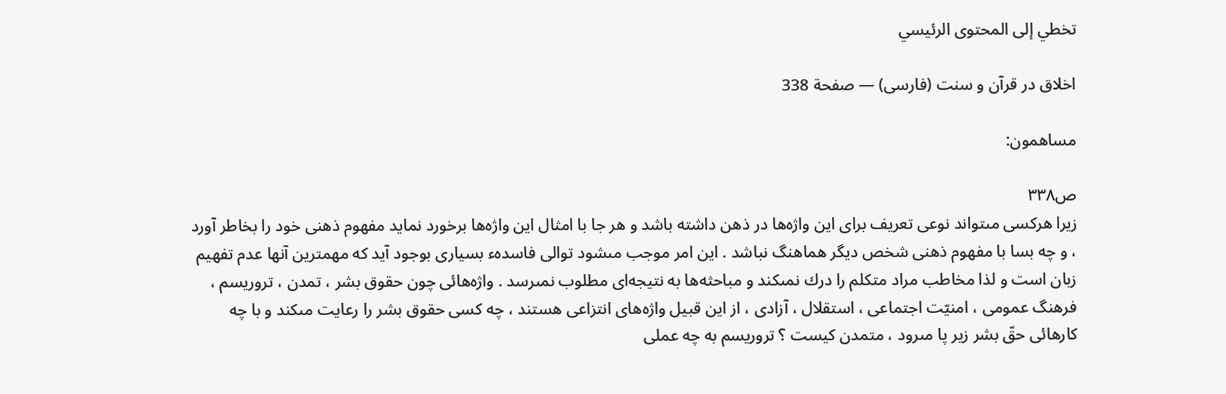تخطي إلى المحتوى الرئيسي

اخلاق در قرآن و سنت (فارسى) — صفحة 338

مساهمون:

ص٣٣٨
زيرا هركسى مىتواند نوعى تعريف براى اين واژه‌ها در ذهن داشته باشد و هر جا با امثال اين واژه‌ها برخورد نمايد مفهوم ذهنى خود را بخاطر آورد ، و چه بسا با مفهوم ذهنى شخص ديگر هماهنگ نباشد . اين امر موجب مىشود توالى فاسدهء بسيارى بوجود آيد كه مهمترين آنها عدم تفهيم زبان است و لذا مخاطب مراد متكلم را درك نمىكند و مباحثه‌ها به نتيجه‌اى مطلوب نمىرسد . واژه‌هائى چون حقوق بشر ، تمدن ، تروريسم ، فرهنگ عمومى ، امنيّت اجتماعى ، استقلال ، آزادى ، از اين قبيل واژه‌هاى انتزاعى هستند ، چه كسى حقوق بشر را رعايت مىكند و با چه كارهائى حقّ بشر زير پا مىرود ، متمدن كيست ؟ تروريسم به چه عملى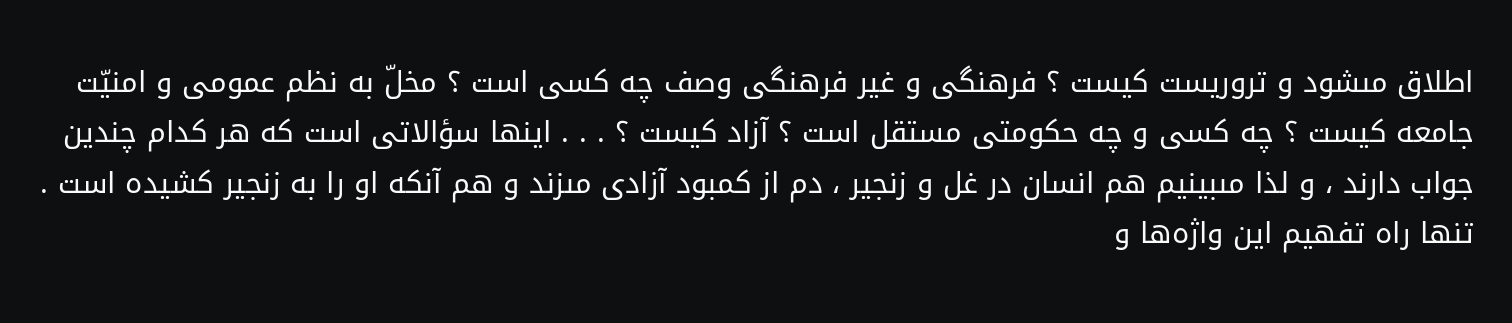اطلاق مىشود و تروريست كيست ؟ فرهنگى و غير فرهنگى وصف چه كسى است ؟ مخلّ به نظم عمومى و امنيّت جامعه كيست ؟ چه كسى و چه حكومتى مستقل است ؟ آزاد كيست ؟ . . . اينها سؤالاتى است كه هر كدام چندين جواب دارند ، و لذا مىبينيم هم انسان در غل و زنجير ، دم از كمبود آزادى مىزند و هم آنكه او را به زنجير كشيده است . تنها راه تفهيم اين واژه‌ها و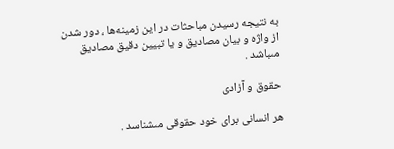به نتيجه رسيدن مباحثات در اين زمينه‌ها ، دور شدن از واژه و بيان مصاديق و يا تبيين دقيق مصاديق مىباشد .

حقوق و آزادى

هر انسانى براى خود حقوقى مىشناسد .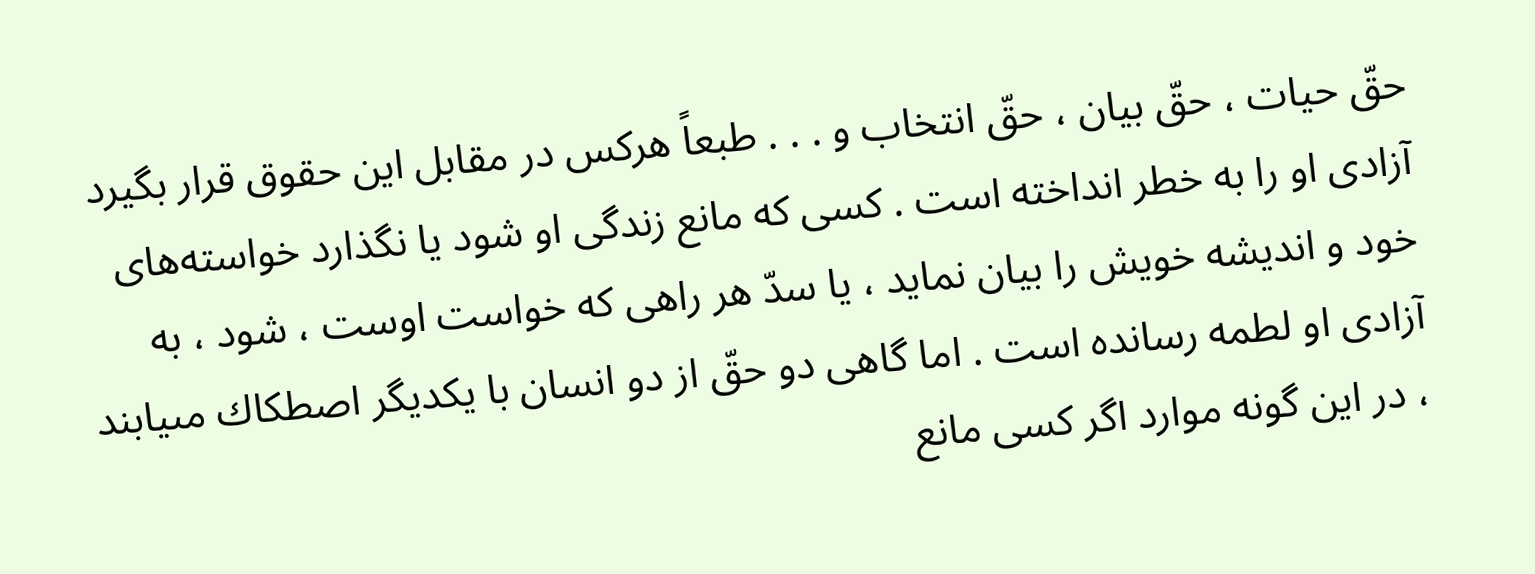حقّ حيات ، حقّ بيان ، حقّ انتخاب و . . . طبعاً هركس در مقابل اين حقوق قرار بگيرد آزادى او را به خطر انداخته است . كسى كه مانع زندگى او شود يا نگذارد خواسته‌هاى خود و انديشه خويش را بيان نمايد ، يا سدّ هر راهى كه خواست اوست ، شود ، به آزادى او لطمه رسانده است . اما گاهى دو حقّ از دو انسان با يكديگر اصطكاك مىيابند ، در اين گونه موارد اگر كسى مانع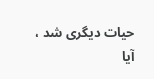حيات ديگرى شد ، آيا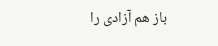باز هم آزادى را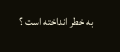به خطر انداخته است ؟